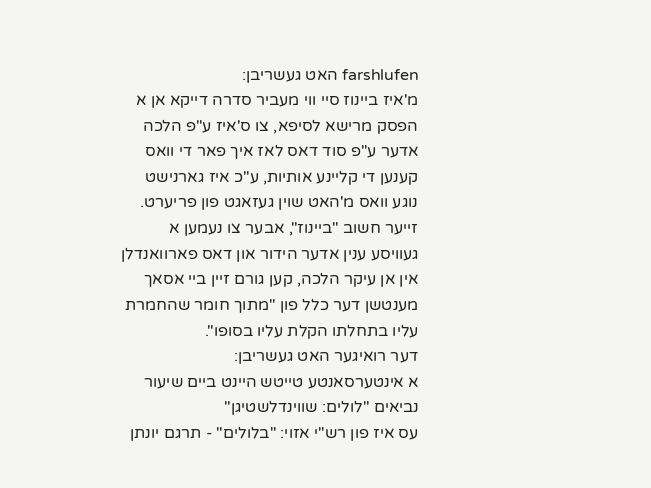farshlufen האט געשריבן:
מ'איז ביינוז סיי ווי מעביר סדרה דייקא אן א הפסק מרישא לסיפא, צו ס'איז ע"פ הלכה אדער ע"פ סוד דאס לאז איך פאר די וואס קענען די קליינע אותיות, ע"כ איז גארנישט נוגע וואס מ'האט שוין געזאגט פון פריערט.
זייער חשוב "ביינוז", אבער צו נעמען א געוויסע ענין אדער הידור און דאס פארוואנדלן אין אן עיקר הלכה, קען גורם זיין ביי אסאך מענטשן דער כלל פון "מתוך חומר שהחמרת עליו בתחלתו הקלת עליו בסופו".
דער רואיגער האט געשריבן:
א אינטערסאנטע טייטש היינט ביים שיעור נביאים "לולים: שווינדלשטיגן"
עס איז פון רש"י אזוי: "בלולים" - תרגם יונתן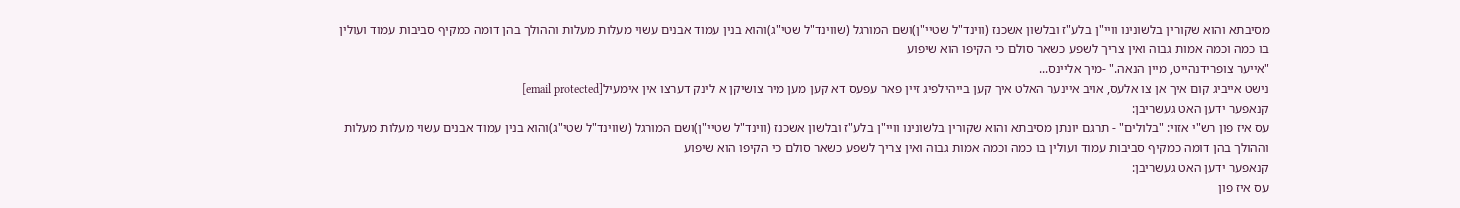מסיבתא והוא שקורין בלשונינו וויי"ן בלע"ז ובלשון אשכנז (ווינד"ל שטיי"ן)ושם המורגל (שווינד"ל שטי"ג)והוא בנין עמוד אבנים עשוי מעלות מעלות וההולך בהן דומה כמקיף סביבות עמוד ועולין בו כמה וכמה אמות גבוה ואין צריך לשפע כשאר סולם כי הקיפו הוא שיפוע
"אייער צופרידנהייט, מיין הנאה." -מיך אליינס...
נישט אייביג קום איך אן צו אלעס, אויב איינער האלט איך קען בייהילפיג זיין פאר עפעס דא קען מען מיר צושיקן א לינק דערצו אין אימעיל[email protected]
קנאפער ידען האט געשריבן:
עס איז פון רש"י אזוי: "בלולים" - תרגם יונתן מסיבתא והוא שקורין בלשונינו וויי"ן בלע"ז ובלשון אשכנז (ווינד"ל שטיי"ן)ושם המורגל (שווינד"ל שטי"ג)והוא בנין עמוד אבנים עשוי מעלות מעלות וההולך בהן דומה כמקיף סביבות עמוד ועולין בו כמה וכמה אמות גבוה ואין צריך לשפע כשאר סולם כי הקיפו הוא שיפוע
קנאפער ידען האט געשריבן:
עס איז פון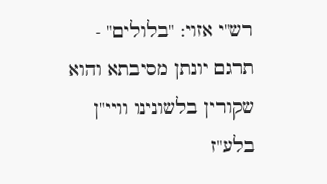רש"י אזוי: "בלולים" - תרגם יונתן מסיבתא והוא שקורין בלשונינו וויי"ן בלע"ז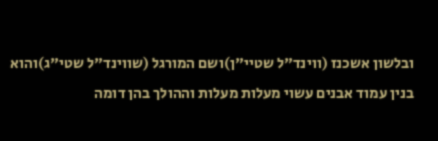ובלשון אשכנז (ווינד"ל שטיי"ן)ושם המורגל (שווינד"ל שטי"ג)והוא בנין עמוד אבנים עשוי מעלות מעלות וההולך בהן דומה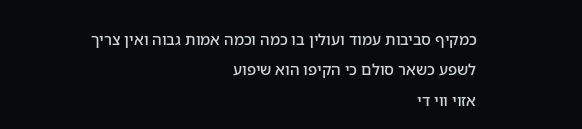כמקיף סביבות עמוד ועולין בו כמה וכמה אמות גבוה ואין צריך לשפע כשאר סולם כי הקיפו הוא שיפוע
אזוי ווי די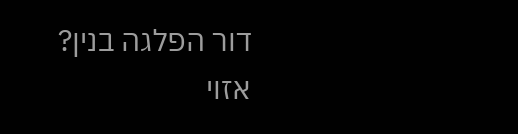דור הפלגה בנין?
אזוי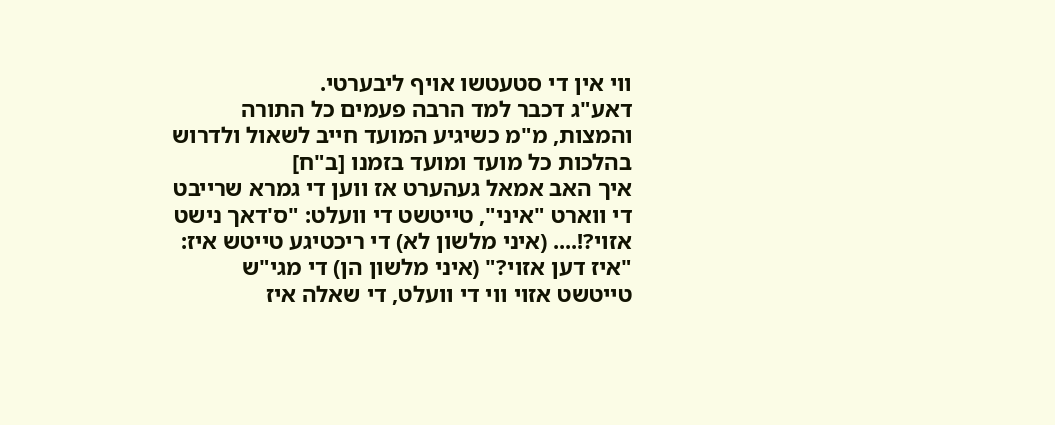ווי אין די סטעטשו אויף ליבערטי.
דאע"ג דכבר למד הרבה פעמים כל התורה והמצות, מ"מ כשיגיע המועד חייב לשאול ולדרוש בהלכות כל מועד ומועד בזמנו [ב"ח]
איך האב אמאל געהערט אז ווען די גמרא שרייבט די ווארט "איני", טייטשט די וועלט: "ס'דאך נישט אזוי?!.... (איני מלשון לא) די ריכטיגע טייטש איז: "איז דען אזוי?" (איני מלשון הן) די מגי"ש טייטשט אזוי ווי די וועלט, די שאלה איז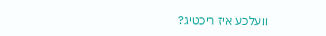וועלכע איז ריכטיג?